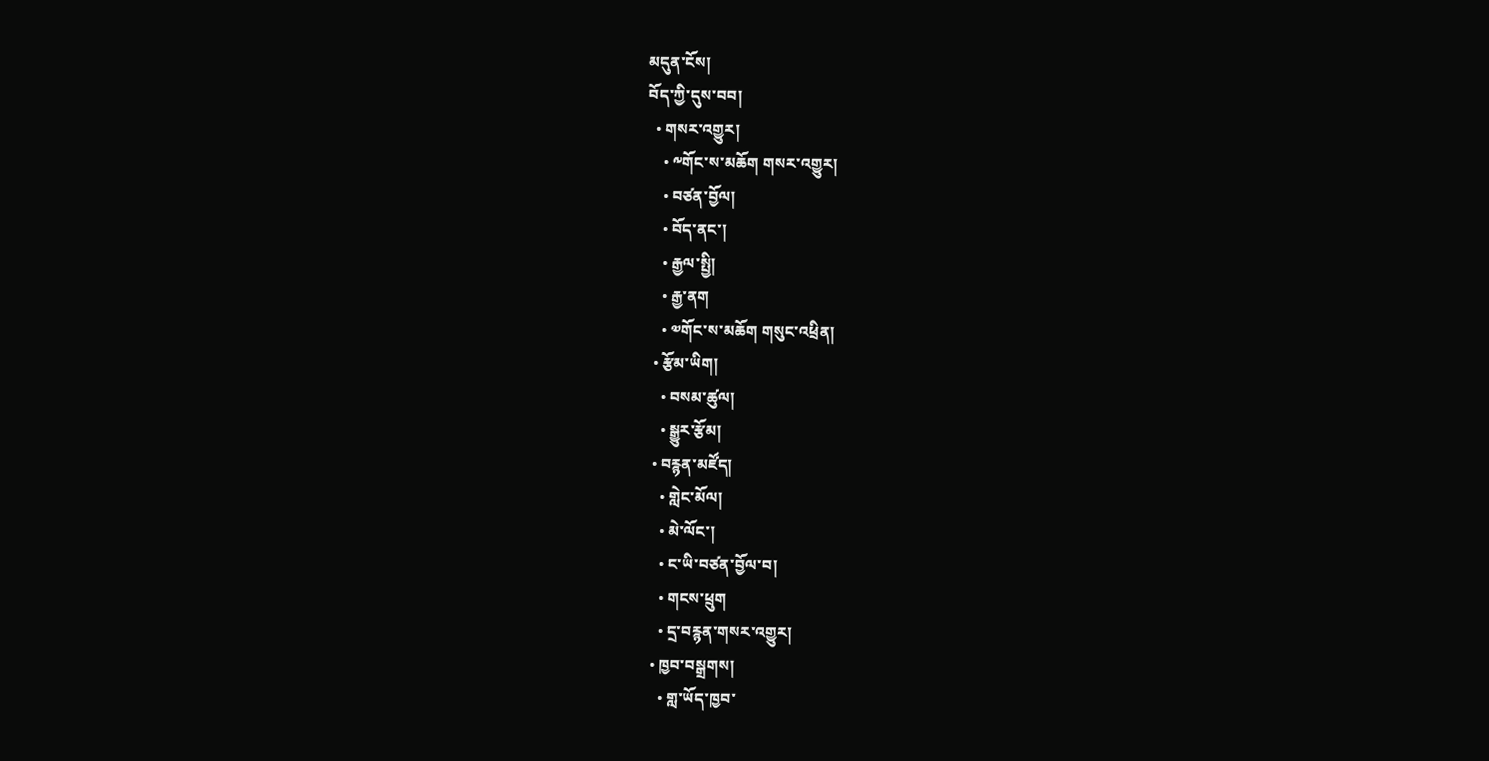མདུན་ངོས།
བོད་ཀྱི་དུས་བབ།
  • གསར་འགྱུར།
    • ༸གོང་ས་མཆོག གསར་འགྱུར།
    • བཙན་བྱོལ།
    • བོད་ནང་།
    • རྒྱལ་སྤྱི།
    • རྒྱ་ནག
    • ༧གོང་ས་མཆོག གསུང་འཕྲིན།
  • རྩོམ་ཡིག།
    • བསམ་ཚུལ།
    • སྒྱུར་རྩོམ།
  • བརྙན་མཛོད།
    • གླེང་མོལ།
    • མེ་ལོང་།
    • ང་ཡི་བཙན་བྱོལ་བ།
    • གངས་ཕྲུག
    • དྲ་བརྙན་གསར་འགྱུར།
  • ཁྱབ་བསྒྲགས།
    • གླ་ཡོད་ཁྱབ་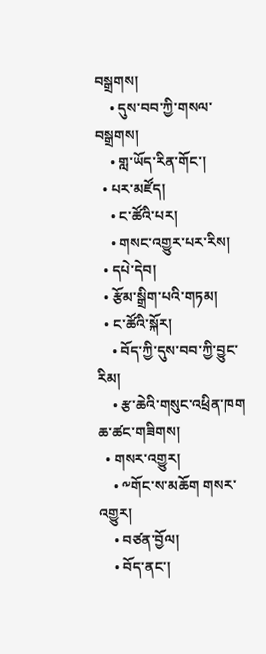བསྒྲགས།
    • དུས་བབ་ཀྱི་གསལ་བསྒྲགས།
    • གླ་ཡོད་རིན་གོང་།
  • པར་མཛོད།
    • ང་ཚོའི་པར།
    • གསང་འགྱུར་པར་རིས།
  • དཔེ་དེབ།
  • རྩོམ་སྒྲིག་པའི་གཏམ།
  • ང་ཚོའི་སྐོར།
    • བོད་ཀྱི་དུས་བབ་ཀྱི་བྱུང་རིམ།
    • རྩ་ཆེའི་གསུང་འཕྲིན་ཁག
ཆ་ཚང་གཟིགས།
  • གསར་འགྱུར།
    • ༸གོང་ས་མཆོག གསར་འགྱུར།
    • བཙན་བྱོལ།
    • བོད་ནང་།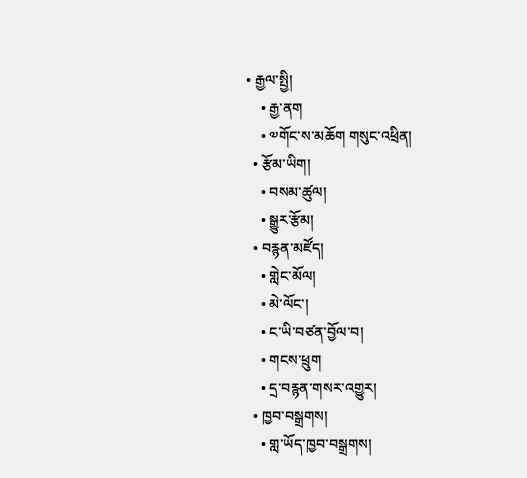• རྒྱལ་སྤྱི།
    • རྒྱ་ནག
    • ༧གོང་ས་མཆོག གསུང་འཕྲིན།
  • རྩོམ་ཡིག།
    • བསམ་ཚུལ།
    • སྒྱུར་རྩོམ།
  • བརྙན་མཛོད།
    • གླེང་མོལ།
    • མེ་ལོང་།
    • ང་ཡི་བཙན་བྱོལ་བ།
    • གངས་ཕྲུག
    • དྲ་བརྙན་གསར་འགྱུར།
  • ཁྱབ་བསྒྲགས།
    • གླ་ཡོད་ཁྱབ་བསྒྲགས།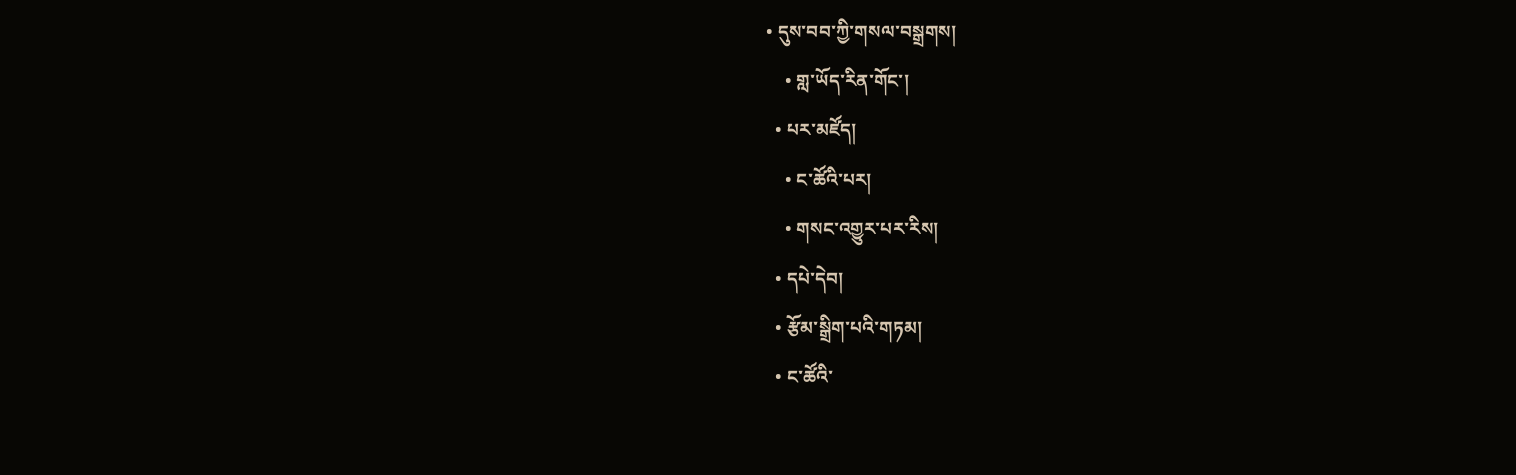• དུས་བབ་ཀྱི་གསལ་བསྒྲགས།
    • གླ་ཡོད་རིན་གོང་།
  • པར་མཛོད།
    • ང་ཚོའི་པར།
    • གསང་འགྱུར་པར་རིས།
  • དཔེ་དེབ།
  • རྩོམ་སྒྲིག་པའི་གཏམ།
  • ང་ཚོའི་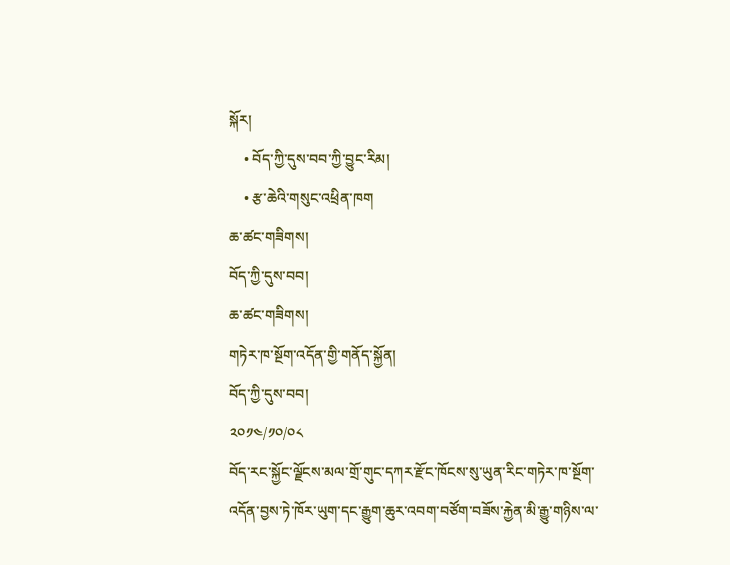སྐོར།
    • བོད་ཀྱི་དུས་བབ་ཀྱི་བྱུང་རིམ།
    • རྩ་ཆེའི་གསུང་འཕྲིན་ཁག
ཆ་ཚང་གཟིགས།
བོད་ཀྱི་དུས་བབ།
ཆ་ཚང་གཟིགས།
གཏེར་ཁ་སྔོག་འདོན་གྱི་གནོད་སྐྱོན།
བོད་ཀྱི་དུས་བབ།
༢༠༡༤/༡༠/༠༨
བོད་རང་སྐྱོང་ལྗོངས་མལ་གྲོ་གུང་དཀར་རྫོང་ཁོངས་སུ་ཡུན་རིང་གཏེར་ཁ་སྔོག་འདོན་བྱས་ཏེ་ཁོར་ཡུག་དང་རྒྱུག་ཆུར་འབག་བཙོག་བཟོས་རྐྱེན་མི་རྒྱུ་གཉིས་ལ་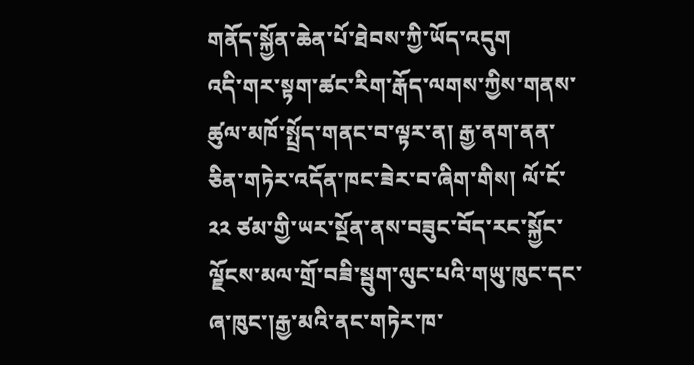གནོད་སྐྱོན་ཆེན་པོ་ཐེབས་ཀྱི་ཡོད་འདུག
འདི་གར་སྟག་ཚང་རིག་རྒོད་ལགས་ཀྱིས་གནས་ཚུལ་མཁོ་སྤྲོད་གནང་བ་ལྟར་ན། རྒྱ་ནག་ནན་ཅིན་གཏེར་འདོན་ཁང་ཟེར་བ་ཞིག་གིས། ལོ་ངོ་ ༢༢ ཙམ་གྱི་ཡར་སྔོན་ནས་བཟུང་བོད་རང་སྐྱོང་ལྗོངས་མལ་གྲོ་བཟི་སྦུག་ལུང་པའི་གཡུ་ཁུང་དང་ཞ་ཁུང་།རྒྱ་མའི་ནང་གཏེར་ཁ་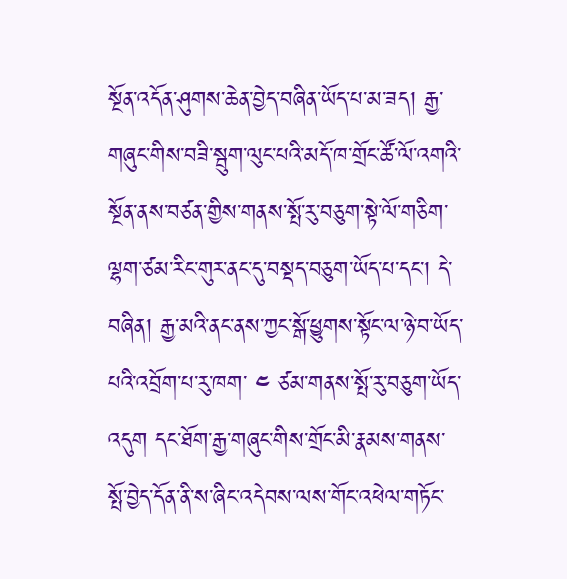སྔོན་འདོན་ཤུགས་ཆེན་བྱེད་བཞིན་ཡོད་པ་མ་ཟད། རྒྱ་གཞུང་གིས་བཟི་སྦུག་ལུང་པའི་མདོ་ཁ་གྲོང་ཚོ་ལོ་འགའི་སྔོན་ནས་བཙན་གྱིས་གནས་སྤོ་རུ་བཅུག་སྟེ་ལོ་གཅིག་ལྷག་ཙམ་རིང་གུར་ནང་དུ་བསྡད་བཅུག་ཡོད་པ་དང་། དེ་བཞིན། རྒྱ་མའི་ནང་ནས་ཀྱང་སྒོ་ཕྱུགས་སྟོང་ལ་ཉེ་བ་ཡོད་པའི་འབྲོག་པ་རུ་ཁག་ ༤ ཙམ་གནས་སྤོ་རུ་བཅུག་ཡོད་འདུག དང་ཐོག་རྒྱ་གཞུང་གིས་གྲོང་མི་རྣམས་གནས་སྤོ་བྱེད་དོན་ནི་ས་ཞིང་འདེབས་ལས་གོང་འཕེལ་གཏོང་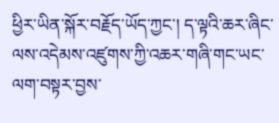ཕྱིར་ཡིན་སྐོར་བརྗོད་ཡོད་ཀྱང་། ད་ལྟའི་ཆར་ཞིང་ལས་འདེམས་འཛུགས་ཀྱི་འཆར་གཞི་གང་ཡང་ལག་བསྟར་བྱས་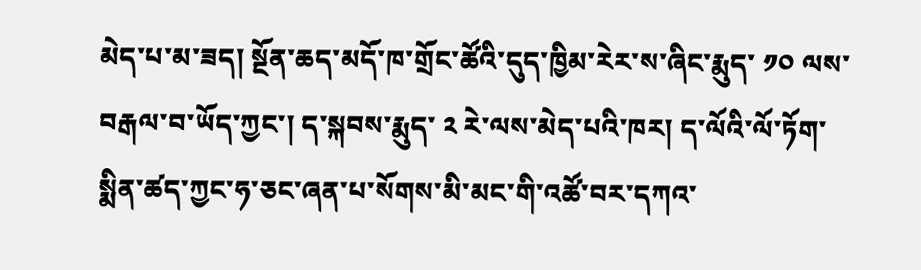མེད་པ་མ་ཟད། སྔོན་ཆད་མདོ་ཁ་གྲོང་ཚོའི་དུད་ཁྱིམ་རེར་ས་ཞིང་རྨུད་ ༡༠ ལས་བརྒལ་བ་ཡོད་ཀྱང་། ད་སྐབས་རྨུད་ ༢ རེ་ལས་མེད་པའི་ཁར། ད་ལོའི་ལོ་ཏོག་སྨིན་ཚད་ཀྱང་ཧ་ཅང་ཞན་པ་སོགས་མི་མང་གི་འཚོ་བར་དཀའ་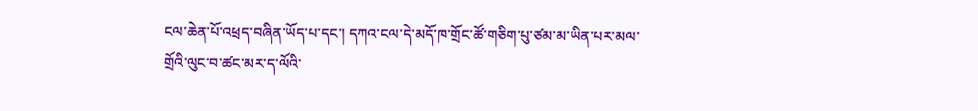ངལ་ཆེན་པོ་འཕྲད་བཞིན་ཡོད་པ་དང་། དཀའ་ངལ་དེ་མདོ་ཁ་གྲོང་ཚོ་གཅིག་པུ་ཙམ་མ་ཡིན་པར་མལ་གྲོའི་ལུང་བ་ཚང་མར་ད་ལོའི་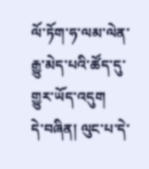ལོ་ཏོག་ཧ་ལམ་ལེན་རྒྱུ་མེད་པའི་ཚོད་དུ་གྱུར་ཡོད་འདུག
དེ་བཞིན། ལུང་པ་དེ་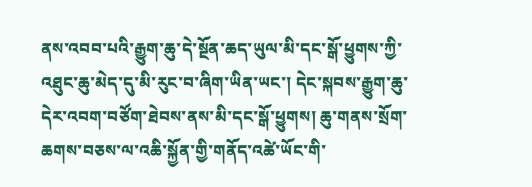ནས་འབབ་པའི་རྒྱུག་ཆུ་དེ་སྔོན་ཆད་ཡུལ་མི་དང་སྒོ་ཕྱུགས་ཀྱི་འཐུང་ཆུ་མེད་དུ་མི་རུང་བ་ཞིག་ཡིན་ཡང་། དེང་སྐབས་རྒྱུག་ཆུ་དེར་འབག་བཙོག་ཐེབས་ནས་མི་དང་སྒོ་ཕྱུགས། ཆུ་གནས་སྲོག་ཆགས་བཅས་ལ་འཆི་སྐྱོན་གྱི་གནོད་འཚེ་ཡོང་གི་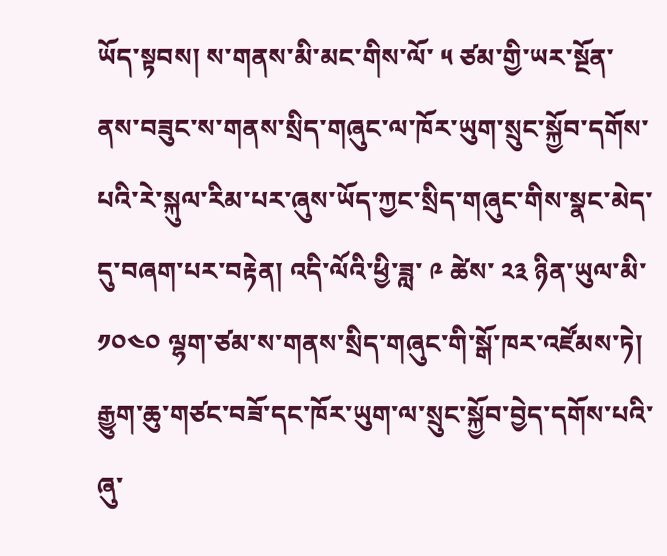ཡོད་སྟབས། ས་གནས་མི་མང་གིས་ལོ་ ༥ ཙམ་གྱི་ཡར་སྔོན་ནས་བཟུང་ས་གནས་སྲིད་གཞུང་ལ་ཁོར་ཡུག་སྲུང་སྐྱོབ་དགོས་པའི་རེ་སྐུལ་རིམ་པར་ཞུས་ཡོད་ཀྱང་སྲིད་གཞུང་གིས་སྣང་མེད་དུ་བཞག་པར་བརྟེན། འདི་ལོའི་ཕྱི་ཟླ་ ༩ ཚེས་ ༢༣ ཉིན་ཡུལ་མི་ ༡༠༤༠ ལྷག་ཙམ་ས་གནས་སྲིད་གཞུང་གི་སྒོ་ཁར་འཛོམས་ཏེ། རྒྱུག་ཆུ་གཙང་བཟོ་དང་ཁོར་ཡུག་ལ་སྲུང་སྐྱོབ་བྱེད་དགོས་པའི་ཞུ་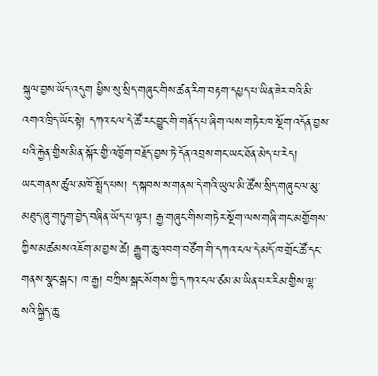སྐུལ་བྱས་ཡོད་འདུག ཕྱིས་སུ་སྲིད་གཞུང་གིས་ཚན་རིག་བརྟག་དཔྱད་པ་ཡིན་ཟེར་བའི་མི་འགའ་ཁྲིད་ཡོང་སྟེ། དཀའ་ངལ་དེ་ཚོ་རང་བྱུང་གི་གནོད་པ་ཞིག་ལས་གཏེར་ཁ་སྔོག་འདོན་བྱས་པའི་རྐྱེན་གྱིས་མིན་སྐོར་གྱི་འཁྱོག་བརྗོད་བྱས་ཏེ་དོན་འབྲས་གང་ཡང་ཐོན་མེད་པ་རེད།
ཡང་གནས་ཚུལ་མཁོ་སྤྲོད་པས། ད་སྐབས་ས་གནས་དེ་གའི་ཡུལ་མི་ཚོས་སྲིད་གཞུང་ལ་མུ་མཐུད་ཞུ་གཏུག་བྱེད་བཞིན་ཡོད་པ་ལྟར། རྒྱ་གཞུང་གིས་གཏེར་སྔོག་ལས་གཞི་གང་མགྱོགས་ཀྱིས་མཚམས་འཇོག་མ་བྱས་ཚེ། རྒྱུག་ཆུ་འབག་བཙོག་གི་དཀའ་ངལ་དེ་མདོ་ཁ་གྲོང་ཚོ་དང་གནས་སྣང་སྒང་། ཁ་རྒྱ། བཀྲིས་སྒང་སོགས་ཀྱི་དཀའ་ངལ་ཙམ་མ་ཡིན་པར་རིམ་གྱིས་ལྷ་སའི་སྐྱིད་ཆུ་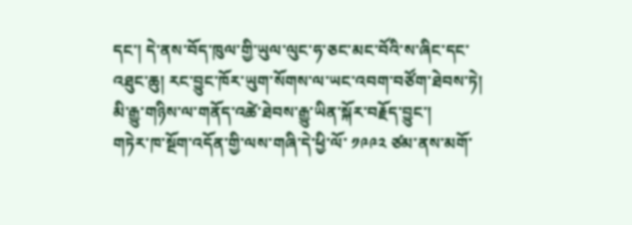དང་། དེ་ནས་བོད་ཁུལ་གྱི་ཡུལ་ལུང་ཧ་ཅང་མང་བོའི་ས་ཞིང་དང་འཐུང་ཆུ། རང་བྱུང་ཁོར་ཡུག་སོགས་ལ་ཡང་འབག་བཙོག་ཐེབས་ཏེ། མི་རྒྱུ་གཉིས་ལ་གནོད་འཚེ་ཐེབས་རྒྱུ་ཡིན་སྐོར་བརྗོད་བྱུང་།
གཏེར་ཁ་སྔོག་འདོན་གྱི་ལས་གཞི་དེ་ཕྱི་ལོ་ ༡༩༩༢ ཙམ་ནས་མགོ་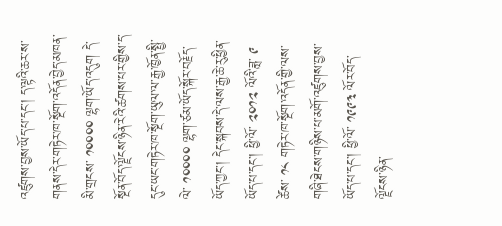འཛུགས་བྱས་ཡོད་པ་དང་། ད་ལྟའི་ཆར་ས་གནས་དེར་གཏེར་ཁ་སྔོག་འདོན་བྱེད་མཁན་མི་གྲངས་ ༡༠༠༠༠ ལྷག་ཡོད་འདུག དེ་སྔོན་བོད་ལྗོངས་ཉིན་རེའི་ཚགས་པར་གྱིས་ད་དུང་ཡང་གཏེར་ཁ་སྔོག་ཡུལ་ལ་རྒྱ་ཁྱོན་སྤྱི་ལེ་ ༡༠༠༠༠ ལྷག་ཙམ་ཡོད་སྐོར་བརྗོད་ཡོད་ཀྱང་། དེང་སྐབས་དེ་ལས་རྒྱ་ཆེ་རུ་ཕྱིན་ཡོད་པ་དང་། ཕྱི་ལོ་ ༢༠༡༢ ལོའི་ཟླ་ ༩ ཚེས་ ༡༨ གཏེར་ཁ་སྔོག་འདོན་གྱི་ལས་གཞི་ཐེངས་གཉིས་པ་མགོ་འཛུགས་བྱས་ཡོད་པ་དང་། ཕྱི་ལོ་ ༡༩༩༣ ལོར་བོད་ལྗོངས་ཉིན་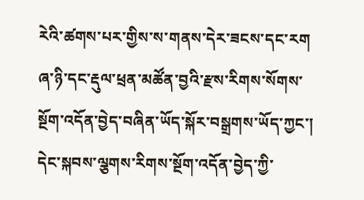རེའི་ཚགས་པར་གྱིས་ས་གནས་དེར་ཟངས་དང་རག ཞ་ཉི་དང་རྡུལ་ཕྲན་མཚོན་བྱའི་རྫས་རིགས་སོགས་སྔོག་འདོན་བྱེད་བཞིན་ཡོད་སྐོར་བསྒྲགས་ཡོད་ཀྱང་། དེང་སྐབས་ལྕགས་རིགས་སྔོག་འདོན་བྱེད་ཀྱི་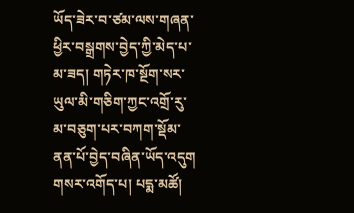ཡོད་ཟེར་བ་ཙམ་ལས་གཞན་ཕྱིར་བསྒྲགས་བྱེད་ཀྱི་མེད་པ་མ་ཟད། གཏེར་ཁ་སྔོག་སར་ཡུལ་མི་གཅིག་ཀྱང་འགྲོ་རུ་མ་བཅུག་པར་བཀག་སྡོམ་ནན་པོ་བྱེད་བཞིན་ཡོད་འདུག
གསར་འགོད་པ། པདྨ་མཚོ།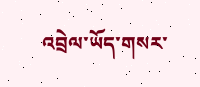འབྲེལ་ཡོད་གསར་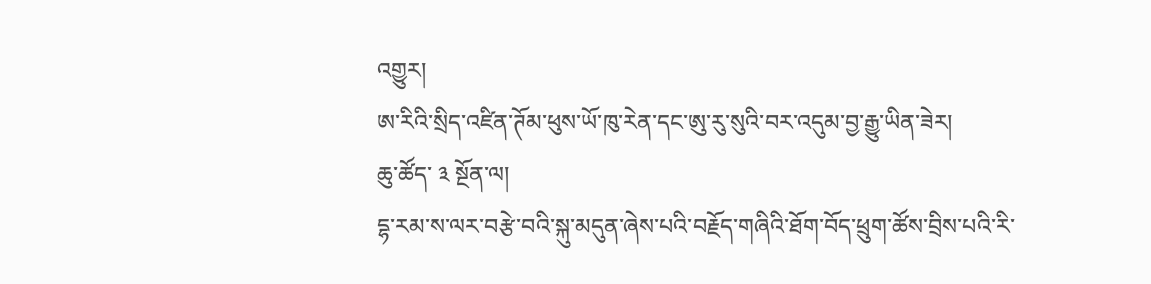འགྱུར།
ཨ་རིའི་སྲིད་འཛིན་ཊོམ་ཕུས་ཡོ་ཁུ་རེན་དང་ཨུ་རུ་སུའི་བར་འདུམ་བྱ་རྒྱུ་ཡིན་ཟེར།
ཆུ་ཚོད་ ༣ སྔོན་ལ།
དྷ་རམ་ས་ལར་བརྩེ་བའི་སྐུ་མདུན་ཞེས་པའི་བརྗོད་གཞིའི་ཐོག་བོད་ཕྲུག་ཚོས་བྲིས་པའི་རི་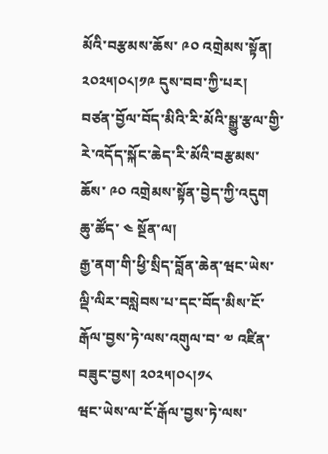མོའི་བརྩམས་ཆོས་ ༩༠ འགྲེམས་སྟོན། ༢༠༢༥།༠༨།༡༩ དུས་བབ་ཀྱི་པར།
བཙན་བྱོལ་བོད་མིའི་རི་མོའི་སྒྱུ་རྩལ་གྱི་རེ་འདོད་སྐོང་ཆེད་རི་མོའི་བརྩམས་ཆོས་ ༩༠ འགྲེམས་སྟོན་བྱེད་ཀྱི་འདུག
ཆུ་ཚོད་ ༤ སྔོན་ལ།
རྒྱ་ནག་གི་ཕྱི་སྲིད་བློན་ཆེན་ཝང་ཡེས་ལྡི་ལིར་བསླེབས་པ་དང་བོད་མིས་ངོ་རྒོལ་བྱས་ཏེ་ལས་འགུལ་བ་ ༧ འཛིན་བཟུང་བྱས། ༢༠༢༥།༠༨།༡༨
ཝང་ཡེས་ལ་ངོ་རྒོལ་བྱས་ཏེ་ལས་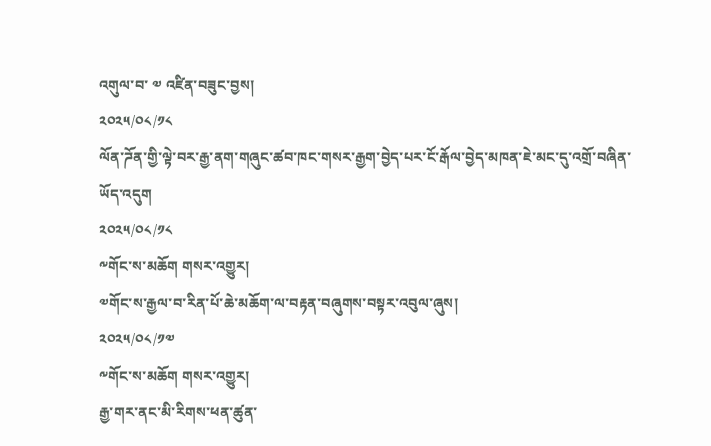འགུལ་བ་ ༧ འཛིན་བཟུང་བྱས།
༢༠༢༥/༠༨/༡༨
ལོན་ཌོན་གྱི་ལྟེ་བར་རྒྱ་ནག་གཞུང་ཚབ་ཁང་གསར་རྒྱག་བྱེད་པར་ངོ་རྒོལ་བྱེད་མཁན་ཇེ་མང་དུ་འགྲོ་བཞིན་ཡོད་འདུག
༢༠༢༥/༠༨/༡༨
༸གོང་ས་མཆོག གསར་འགྱུར།
༧གོང་ས་རྒྱལ་བ་རིན་པོ་ཆེ་མཆོག་ལ་བརྟན་བཞུགས་བསྟར་འབུལ་ཞུས།
༢༠༢༥/༠༨/༡༧
༸གོང་ས་མཆོག གསར་འགྱུར།
རྒྱ་གར་ནང་མི་རིགས་ཕན་ཚུན་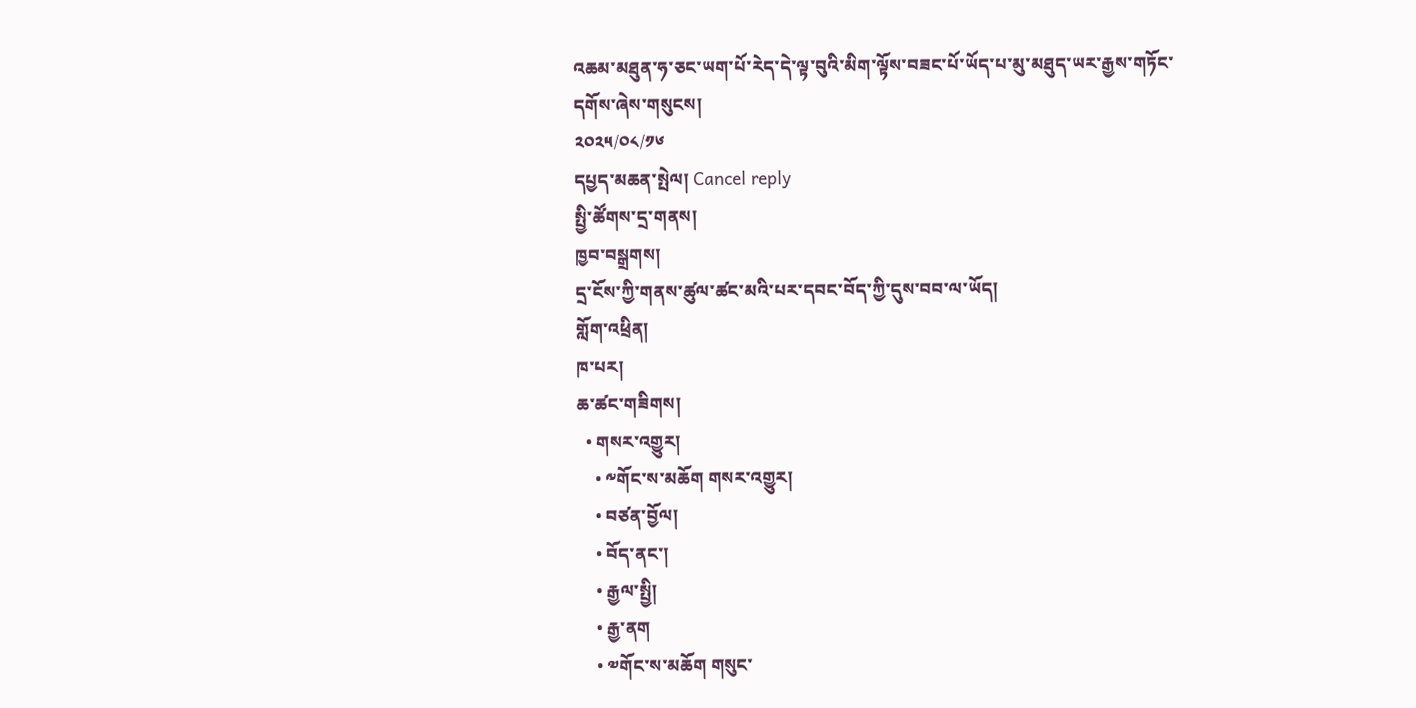འཆམ་མཐུན་ཧ་ཅང་ཡག་པོ་རེད་དེ་ལྟ་བུའི་མིག་ལྟོས་བཟང་པོ་ཡོད་པ་མུ་མཐུད་ཡར་རྒྱས་གཏོང་དགོས་ཞེས་གསུངས།
༢༠༢༥/༠༨/༡༦
དཔྱད་མཆན་སྤེལ། Cancel reply
སྤྱི་ཚོགས་དྲ་གནས།
ཁྱབ་བསྒྲགས།
དྲ་ངོས་ཀྱི་གནས་ཚུལ་ཚང་མའི་པར་དབང་བོད་ཀྱི་དུས་བབ་ལ་ཡོད།
གློག་འཕྲིན།
ཁ་པར།
ཆ་ཚང་གཟིགས།
  • གསར་འགྱུར།
    • ༸གོང་ས་མཆོག གསར་འགྱུར།
    • བཙན་བྱོལ།
    • བོད་ནང་།
    • རྒྱལ་སྤྱི།
    • རྒྱ་ནག
    • ༧གོང་ས་མཆོག གསུང་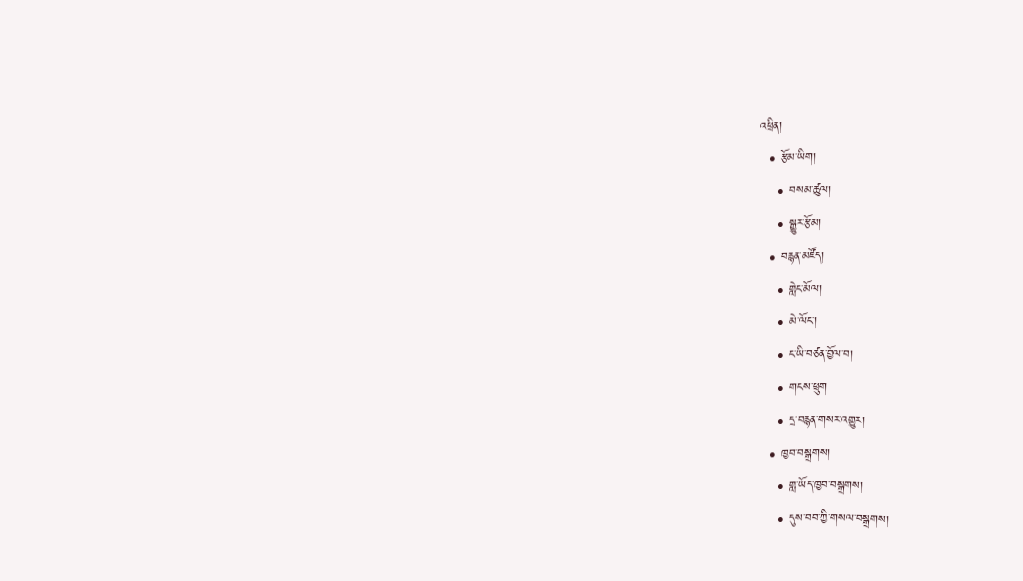འཕྲིན།
  • རྩོམ་ཡིག།
    • བསམ་ཚུལ།
    • སྒྱུར་རྩོམ།
  • བརྙན་མཛོད།
    • གླེང་མོལ།
    • མེ་ལོང་།
    • ང་ཡི་བཙན་བྱོལ་བ།
    • གངས་ཕྲུག
    • དྲ་བརྙན་གསར་འགྱུར།
  • ཁྱབ་བསྒྲགས།
    • གླ་ཡོད་ཁྱབ་བསྒྲགས།
    • དུས་བབ་ཀྱི་གསལ་བསྒྲགས།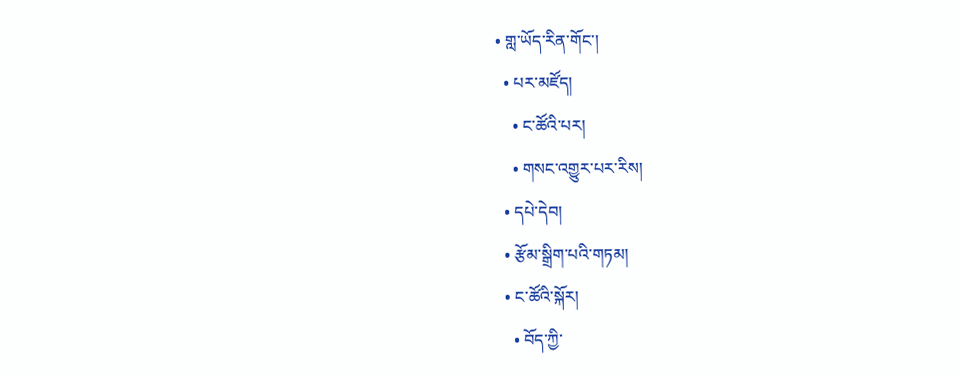• གླ་ཡོད་རིན་གོང་།
  • པར་མཛོད།
    • ང་ཚོའི་པར།
    • གསང་འགྱུར་པར་རིས།
  • དཔེ་དེབ།
  • རྩོམ་སྒྲིག་པའི་གཏམ།
  • ང་ཚོའི་སྐོར།
    • བོད་ཀྱི་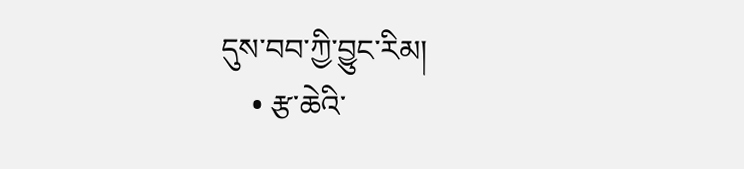དུས་བབ་ཀྱི་བྱུང་རིམ།
    • རྩ་ཆེའི་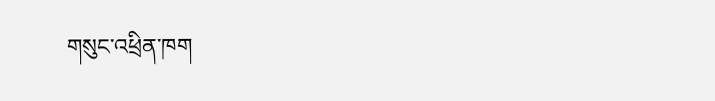གསུང་འཕྲིན་ཁག